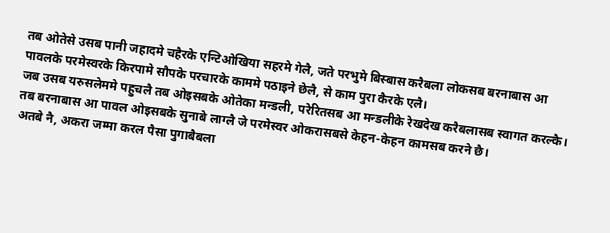तब ओतेसे उसब पानी जहादमे चहैरके एन्टिओखिया सहरमे गेलै, जते परभुमे बिस्बास करैबला लोकसब बरनाबास आ पावलके परमेस्वरके किरपामे सौपके परचारके काममे पठाइने छेलै, से काम पुरा कैरके एलै।
जब उसब यरुसलेममे पहुचलै तब ओइसबके ओतेका मन्डली, परेरितसब आ मन्डलीके रेखदेख करैबलासब स्वागत करल्कै। तब बरनाबास आ पावल ओइसबके सुनाबे लाग्लै जे परमेस्वर ओकरासबसे केहन-केहन कामसब करने छै।
अतबे नै, अकरा जम्मा करल पैसा पुगाबैबला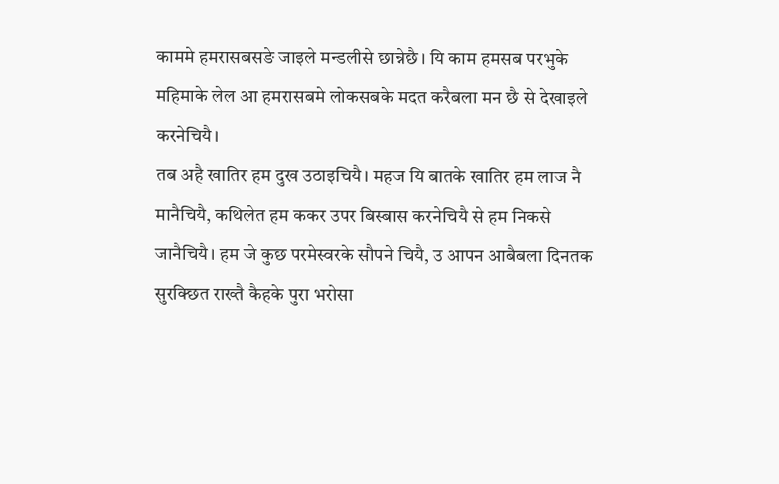काममे हमरासबसङे जाइले मन्डलीसे छान्नेछै। यि काम हमसब परभुके महिमाके लेल आ हमरासबमे लोकसबके मदत करैबला मन छै से देखाइले करनेचियै।
तब अहै खातिर हम दुख उठाइचियै। महज यि बातके खातिर हम लाज नै मानैचियै, कथिलेत हम ककर उपर बिस्बास करनेचियै से हम निकसे जानैचियै। हम जे कुछ परमेस्वरके सौपने चियै, उ आपन आबैबला दिनतक सुरक्छित राख्तै कैहके पुरा भरोसा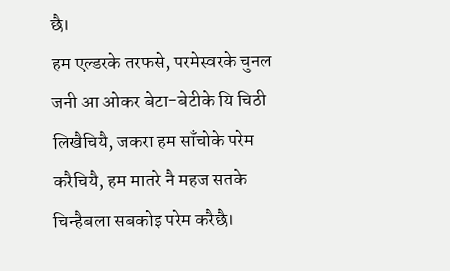छै।
हम एल्डरके तरफसे, परमेस्वरके चुनल जनी आ ओकर बेटा-बेटीके यि चिठी लिखैचियै, जकरा हम साँचोके परेम करैचियै, हम मातरे नै महज सतके चिन्हैबला सबकोइ परेम करैछै।